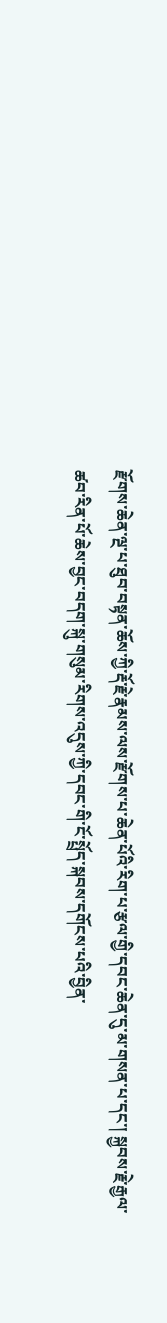རྫོགས་ཆེན་ལྔ་པ་ཐུབ་བསྟན་ཆོས་ཀྱི་རྡོ་རྗེ་རྣམས་ལས་རྫོགས་པ་ཆེན་པོའི་རིག་པ་རྩལ་གྱི་དབང་ཆེན་དུ་མ་གསན་པ་དང་། སྐྱབས་རྗེ་རྒྱལ་ཚབ་རིན་པོ་ཆེས་བྱང་བདག་སྐུ་གསུམ་རིགས་འདུས་ཀྱི་དབང་གི་ངོ་སྤྲོད་སྐབས་དགོངས་པའི་བྱིན་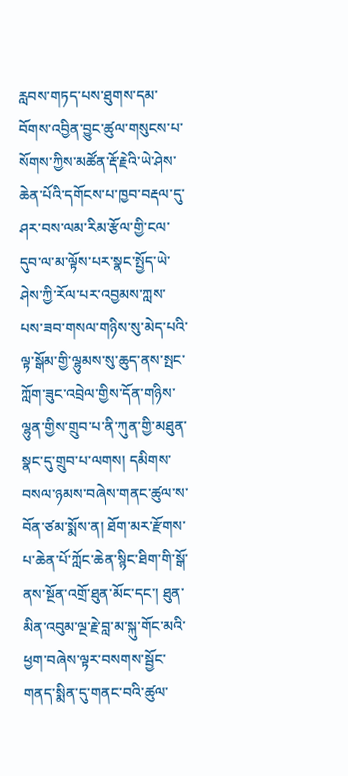རླབས་གཏད་པས་ཐུགས་དམ་བོགས་འབྱིན་བྱུང་ཚུལ་གསུངས་པ་སོགས་ཀྱིས་མཚོན་རྡོ་རྗེའི་ཡེ་ཤེས་ཆེན་པོའི་དགོངས་པ་ཁྱབ་བརྡལ་དུ་ཤར་བས་ལམ་རིམ་རྩོལ་གྱི་ངལ་དུབ་ལ་མ་ལྟོས་པར་སྣང་སྤྱོད་ཡེ་ཤེས་ཀྱི་རོལ་པར་འབྱམས་ཀླས་པས་ཟབ་གསལ་གཉིས་སུ་མེད་པའི་ལྟ་སྒོམ་གྱི་ལྷུམས་སུ་ཆུད་ནས་སྤང་ཀློག་ཟུང་འབྲེལ་གྱིས་དོན་གཉིས་ལྷུན་གྱིས་གྲུབ་པ་ནི་ཀུན་གྱི་མཐུན་སྣང་དུ་གྲུབ་པ་ལགས། དམིགས་བསལ་ཉམས་བཞེས་གནང་ཚུལ་ས་བོན་ཙམ་སྨོས་ན། ཐོག་མར་རྫོགས་པ་ཆེན་པོ་ཀློང་ཆེན་སྙིང་ཐིག་གི་སྒོ་ནས་སྔོན་འགྲོ་ཐུན་མོང་དང་། ཐུན་མིན་འབུམ་ལྔ་རྗེ་བླ་མ་སྐུ་གོང་མའི་ཕྱག་བཞེས་ལྟར་བསགས་སྦྱོང་གནད་སྨིན་དུ་གནང་བའི་ཚུལ་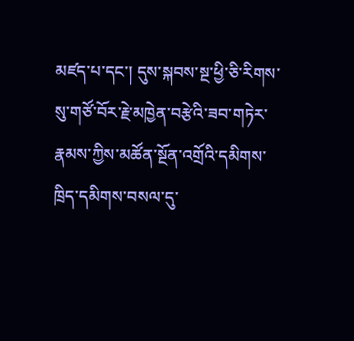མཛད་པ་དང་། དུས་སྐབས་སྔ་ཕྱི་ཅི་རིགས་སུ་གཙོ་བོར་རྗེ་མཁྱེན་བརྩེའི་ཟབ་གཏེར་རྣམས་ཀྱིས་མཚོན་སྔོན་འགྲོའི་དམིགས་ཁྲིད་དམིགས་བསལ་དུ་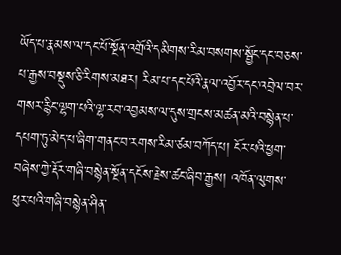ཡོད་པ་རྣམས་ལ་དང་པོ་སྔོན་འགྲོའི་དམིགས་རིམ་བསགས་སྦྱོང་དང་བཅས་པ་རྒྱས་བསྡུས་ཅི་རིགས་མཐར། རིམ་པ་དང་པོའི་རྣལ་འབྱོར་དང་འབྲེལ་བར་གསར་རྙིང་ལྷག་པའི་ལྷ་རབ་འབྱམས་ལ་དུས་གྲངས་མཚན་མའི་བསྙེན་པ་དཔག་ཏུ་མེད་པ་ཞིག་གནང་བ་རགས་རིམ་ཙམ་བཀོད་པ། ངོར་པའི་ཕྱག་བཞེས་ཀྱེ་རྡོར་གཞི་བསྙེན་སྔོན་དངོས་རྗེས་ཚང་ཞིབ་རྒྱས། འཁོན་ལུགས་ཕུར་པའི་གཞི་བསྙེན་ཤིན་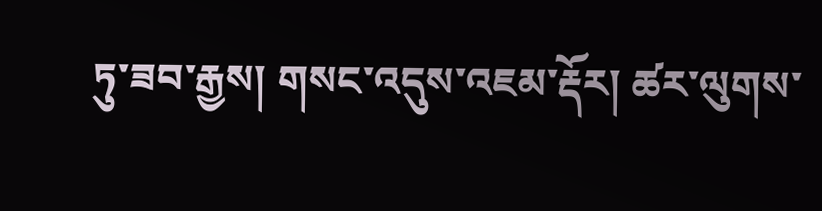ཏུ་ཟབ་རྒྱས། གསང་འདུས་འཇམ་རྡོར། ཚར་ལུགས་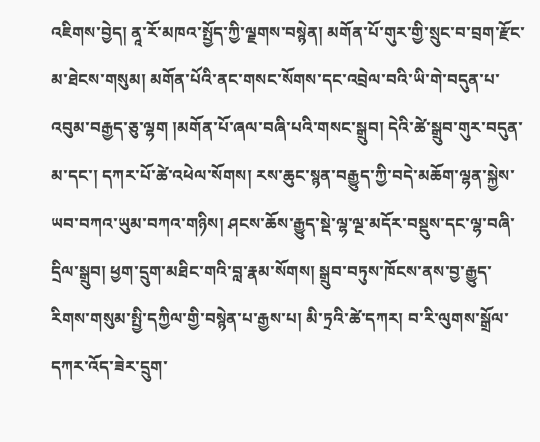འཇིགས་བྱེད། ནཱ་རོ་མཁའ་སྤྱོད་ཀྱི་ལྗགས་བསྙེན། མགོན་པོ་གུར་གྱི་སྲུང་བ་བྲག་རྫོང་མ་ཐེངས་གསུམ། མགོན་པོའི་ནང་གསང་སོགས་དང་འབྲེལ་བའི་ཡི་གེ་བདུན་པ་འབུམ་བརྒྱད་ཅུ་ལྷག །མགོན་པོ་ཞལ་བཞི་པའི་གསང་སྒྲུབ། དེའི་ཚེ་སྒྲུབ་གུར་བདུན་མ་དང་། དཀར་པོ་ཚེ་འཕེལ་སོགས། རས་ཆུང་སྙན་བརྒྱུད་ཀྱི་བདེ་མཆོག་ལྷན་སྐྱེས་ཡབ་བཀའ་ཡུམ་བཀའ་གཉིས། ཤངས་ཆོས་རྒྱུད་སྡེ་ལྷ་ལྔ་མདོར་བསྡུས་དང་ལྷ་བཞི་དྲིལ་སྒྲུབ། ཕྱག་དྲུག་མཐིང་གའི་བླ་རྣམ་སོགས། སྒྲུབ་བཏུས་ཁོངས་ནས་བྱ་རྒྱུད་རིགས་གསུམ་སྤྱི་དཀྱིལ་གྱི་བསྙེན་པ་རྒྱས་པ། མི་ཏྲའི་ཚེ་དཀར། བ་རི་ལུགས་སྒྲོལ་དཀར་འོད་ཟེར་དྲུག་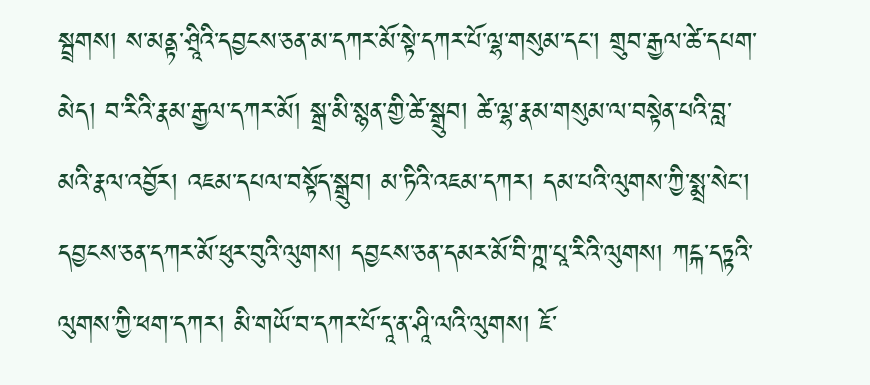སྦྲགས། ས་མནྟ་ཤྲཱིའི་དབྱངས་ཅན་མ་དཀར་མོ་སྟེ་དཀར་པོ་ལྷ་གསུམ་དང་། གྲུབ་རྒྱལ་ཚེ་དཔག་མེད། བ་རིའི་རྣམ་རྒྱལ་དཀར་མོ། སྒྲ་མི་སྙན་གྱི་ཚེ་སྒྲུབ། ཚེ་ལྷ་རྣམ་གསུམ་ལ་བསྟེན་པའི་བླ་མའི་རྣལ་འབྱོར། འཇམ་དཔལ་བསྟོད་སྒྲུབ། མ་ཏིའི་འཇམ་དཀར། དམ་པའི་ལུགས་ཀྱི་སྨྲ་སེང་། དབྱངས་ཅན་དཀར་མོ་ཕུར་བུའི་ལུགས། དབྱངས་ཅན་དམར་མོ་བི་ཀྵ་པཱ་རིའི་ལུགས། ཀངྐ་དཏྟའི་ལུགས་ཀྱི་ཕག་དཀར། མི་གཡོ་བ་དཀར་པོ་དཱ་ན་ཤཱི་ལའི་ལུགས། ཇོ་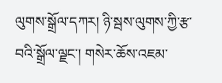ལུགས་སྒྲོལ་དཀར། ཉི་སྦས་ལུགས་ཀྱི་རྩ་བའི་སྒྲོལ་ལྗང་། གསེར་ཆོས་འཇམ་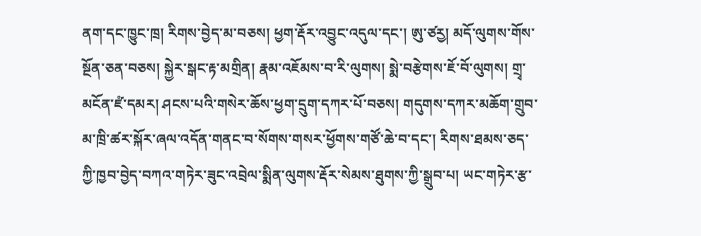ནག་དང་ཁྱུང་ཁྲ། རིགས་བྱེད་མ་བཅས། ཕྱག་རྡོར་འབྱུང་འདུལ་དང་། ཨུ་ཙརྱ། མདོ་ལུགས་གོས་སྔོན་ཅན་བཅས། སྐྱེར་སྒང་རྟ་མགྲིན། རྣམ་འཇོམས་བ་རི་ལུགས། སྨེ་བརྩེགས་ཇོ་བོ་ལུགས། གྲྭ་མངོན་ཛཾ་དམར། ཤངས་པའི་གསེར་ཆོས་ཕྱག་དྲུག་དཀར་པོ་བཅས། གདུགས་དཀར་མཆོག་གྲུབ་མ་ཁྲི་ཚར་སྐོར་ཞལ་འདོན་གནང་བ་སོགས་གསར་ཕྱོགས་གཙོ་ཆེ་བ་དང་། རིགས་ཐམས་ཅད་ཀྱི་ཁྱབ་བྱེད་བཀའ་གཏེར་ཟུང་འབྲེལ་སྨིན་ལུགས་རྡོར་སེམས་ཐུགས་ཀྱི་སྒྲུབ་པ། ཡང་གཏེར་རྩ་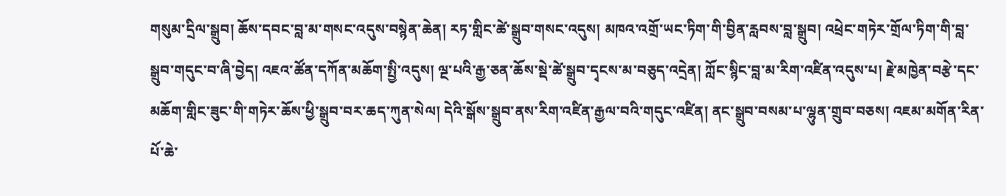གསུམ་དྲིལ་སྒྲུབ། ཆོས་དབང་བླ་མ་གསང་འདུས་བསྙེན་ཆེན། རཏ་གླིང་ཚེ་སྒྲུབ་གསང་འདུས། མཁའ་འགྲོ་ཡང་ཏིག་གི་བྱིན་རླབས་བླ་སྒྲུབ། འཕྲེང་གཏེར་གྲོལ་ཏིག་གི་བླ་སྒྲུབ་གདུང་བ་ཞི་བྱེད། འཇའ་ཚོན་དཀོན་མཆོག་སྤྱི་འདུས། ལྔ་པའི་རྒྱ་ཅན་ཆོས་སྡེ་ཚེ་སྒྲུབ་དྭངས་མ་བཅུད་འདྲེན། ཀློང་སྙིང་བླ་མ་རིག་འཛིན་འདུས་པ། རྗེ་མཁྱེན་བརྩེ་དང་མཆོག་གླིང་ཟུང་གི་གཏེར་ཆོས་ཕྱི་སྒྲུབ་བར་ཆད་ཀུན་སེལ། དེའི་སྒོས་སྒྲུབ་ནས་རིག་འཛིན་རྒྱལ་བའི་གདུང་འཛིན། ནང་སྒྲུབ་བསམ་པ་ལྷུན་གྲུབ་བཅས། འཇམ་མགོན་རིན་པོ་ཆེ་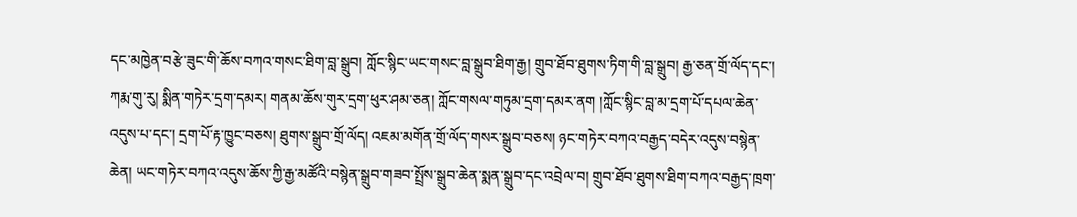དང་མཁྱེན་བརྩེ་ཟུང་གི་ཆོས་བཀའ་གསང་ཐིག་བླ་སྒྲུབ། ཀློང་སྙིང་ཡང་གསང་བླ་སྒྲུབ་ཐིག་རྒྱ། གྲུབ་ཐོབ་ཐུགས་ཏིག་གི་བླ་སྒྲུབ། རྒྱ་ཅན་གྲོ་ལོད་དང་། ཀརྨ་གུ་རུ། སྨིན་གཏེར་དྲག་དམར། གནམ་ཆོས་གུར་དྲག་ཕུར་ཤམ་ཅན། ཀློང་གསལ་གཏུམ་དྲག་དམར་ནག །ཀློང་སྙིང་བླ་མ་དྲག་པོ་དཔལ་ཆེན་འདུས་པ་དང་། དྲག་པོ་རྟ་ཁྱུང་བཅས། ཐུགས་སྒྲུབ་གྲོ་ལོད། འཇམ་མགོན་གྲོ་ལོད་གསར་སྒྲུབ་བཅས། ཉང་གཏེར་བཀའ་བརྒྱད་བདེར་འདུས་བསྙེན་ཆེན། ཡང་གཏེར་བཀའ་འདུས་ཆོས་ཀྱི་རྒྱ་མཚོའི་བསྙེན་སྒྲུབ་གཟབ་སྤྲོས་སྒྲུབ་ཆེན་སྨན་སྒྲུབ་དང་འབྲེལ་བ། གྲུབ་ཐོབ་ཐུགས་ཐིག་བཀའ་བརྒྱད་ཁྲག་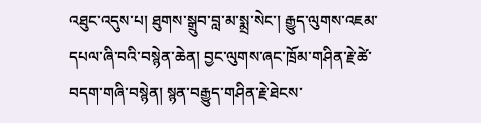འཐུང་འདུས་པ། ཐུགས་སྒྲུབ་བླ་མ་སྨྲ་སེང་། རྒྱུད་ལུགས་འཇམ་དཔལ་ཞི་བའི་བསྙེན་ཆེན། བྱང་ལུགས་ཞང་ཁྲོམ་གཤིན་རྗེ་ཚེ་བདག་གཞི་བསྙེན། སྙན་བརྒྱུད་གཤིན་རྗེ་ཐེངས་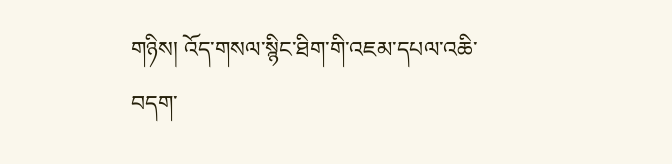གཉིས། འོད་གསལ་སྙིང་ཐིག་གི་འཇམ་དཔལ་འཆི་བདག་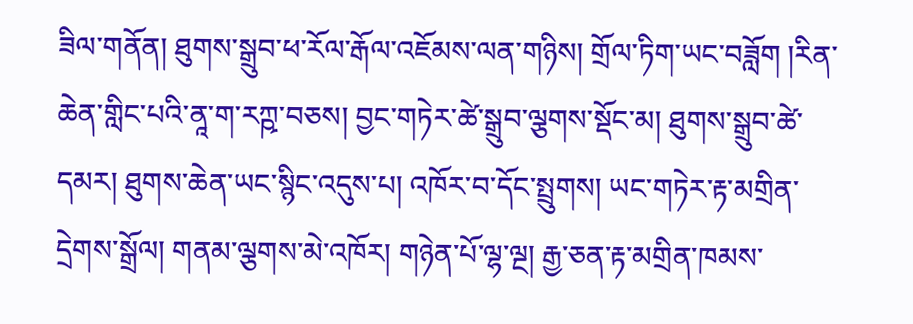ཟིལ་གནོན། ཐུགས་སྒྲུབ་ཕ་རོལ་རྒོལ་འཇོམས་ལན་གཉིས། གྲོལ་ཏིག་ཡང་བཟློག །རིན་ཆེན་གླིང་པའི་ནཱ་ག་རཀྵ་བཅས། བྱང་གཏེར་ཚེ་སྒྲུབ་ལྕགས་སྡོང་མ། ཐུགས་སྒྲུབ་ཚེ་དམར། ཐུགས་ཆེན་ཡང་སྙིང་འདུས་པ། འཁོར་བ་དོང་སྤྲུགས། ཡང་གཏེར་རྟ་མགྲིན་དྲེགས་སྒྲོལ། གནམ་ལྕགས་མེ་འཁོར། གཉེན་པོ་ལྷ་ལྔ། རྒྱ་ཅན་རྟ་མགྲིན་ཁམས་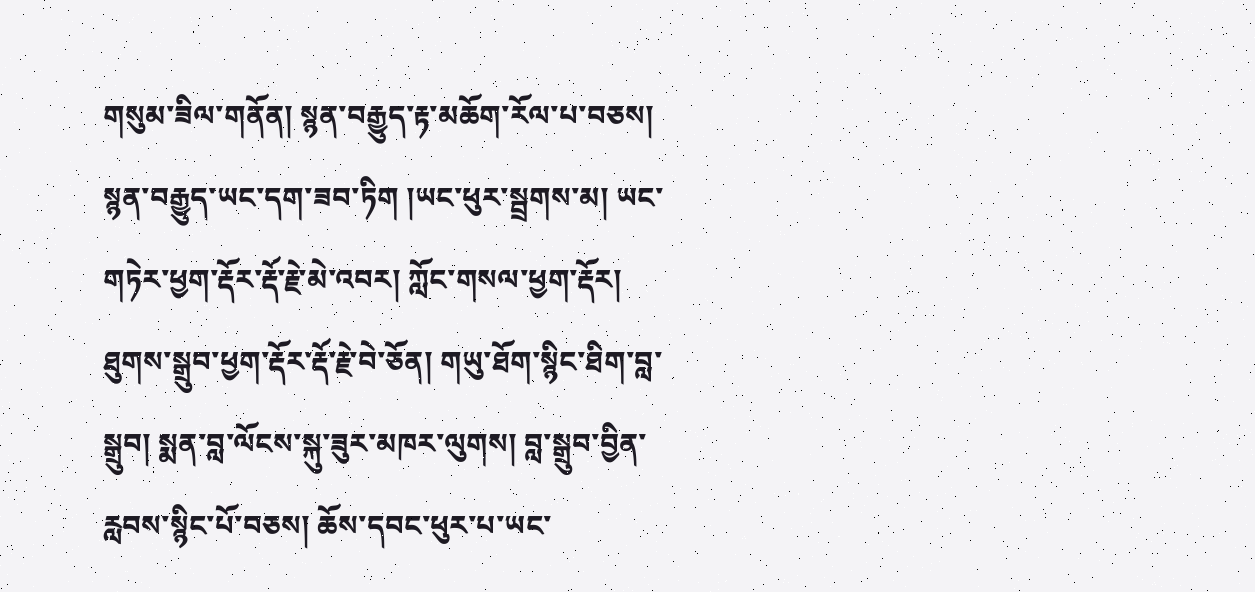གསུམ་ཟིལ་གནོན། སྙན་བརྒྱུད་རྟ་མཆོག་རོལ་པ་བཅས། སྙན་བརྒྱུད་ཡང་དག་ཟབ་ཏིག །ཡང་ཕུར་སྦྲགས་མ། ཡང་གཏེར་ཕྱག་རྡོར་རྡོ་རྗེ་མེ་འབར། ཀློང་གསལ་ཕྱག་རྡོར། ཐུགས་སྒྲུབ་ཕྱག་རྡོར་རྡོ་རྗེ་བེ་ཅོན། གཡུ་ཐོག་སྙིང་ཐིག་བླ་སྒྲུབ། སྨན་བླ་ལོངས་སྐུ་ཟུར་མཁར་ལུགས། བླ་སྒྲུབ་བྱིན་རླབས་སྙིང་པོ་བཅས། ཆོས་དབང་ཕུར་པ་ཡང་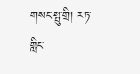གསང་སྤུ་གྲི། རཏ་གླིང་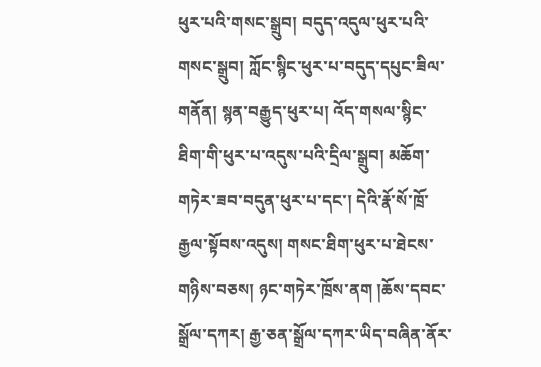ཕུར་པའི་གསང་སྒྲུབ། བདུད་འདུལ་ཕུར་པའི་གསང་སྒྲུབ། ཀློང་སྙིང་ཕུར་པ་བདུད་དཔུང་ཟིལ་གནོན། སྙན་བརྒྱུད་ཕུར་པ། འོད་གསལ་སྙིང་ཐིག་གི་ཕུར་པ་འདུས་པའི་དྲིལ་སྒྲུབ། མཆོག་གཏེར་ཟབ་བདུན་ཕུར་པ་དང་། དེའི་རྣོ་སོ་ཁྲོ་རྒྱལ་སྟོབས་འདུས། གསང་ཐིག་ཕུར་པ་ཐེངས་གཉིས་བཅས། ཉང་གཏེར་ཁྲོས་ནག །ཆོས་དབང་སྒྲོལ་དཀར། རྒྱ་ཅན་སྒྲོལ་དཀར་ཡིད་བཞིན་ནོར་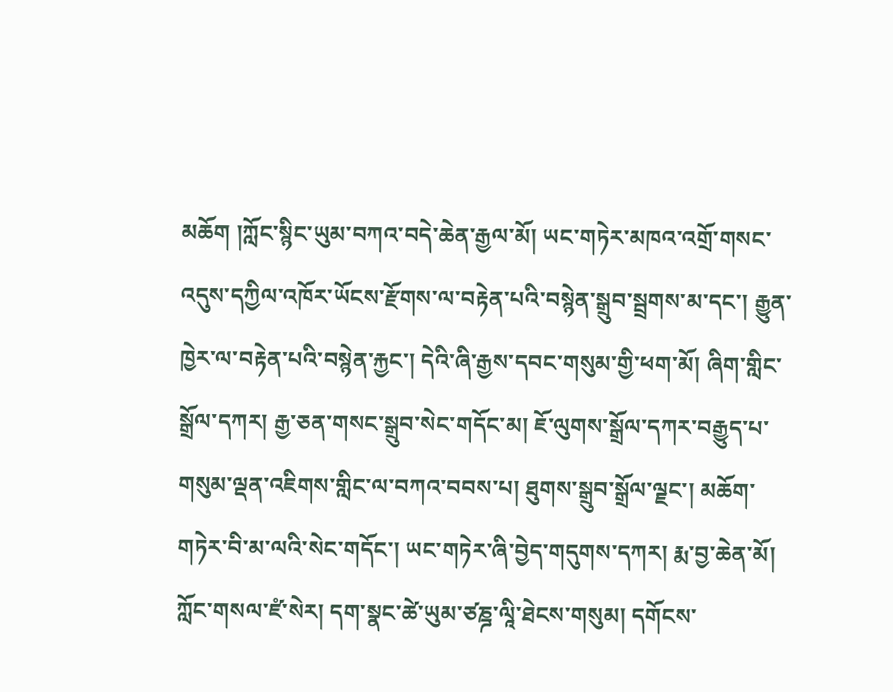མཆོག །ཀློང་སྙིང་ཡུམ་བཀའ་བདེ་ཆེན་རྒྱལ་མོ། ཡང་གཏེར་མཁའ་འགྲོ་གསང་འདུས་དཀྱིལ་འཁོར་ཡོངས་རྫོགས་ལ་བརྟེན་པའི་བསྙེན་སྒྲུབ་སྦྲགས་མ་དང་། རྒྱུན་ཁྱེར་ལ་བརྟེན་པའི་བསྙེན་རྐྱང་། དེའི་ཞི་རྒྱས་དབང་གསུམ་གྱི་ཕག་མོ། ཞིག་གླིང་སྒྲོལ་དཀར། རྒྱ་ཅན་གསང་སྒྲུབ་སེང་གདོང་མ། ཇོ་ལུགས་སྒྲོལ་དཀར་བརྒྱུད་པ་གསུམ་ལྡན་འཇིགས་གླིང་ལ་བཀའ་བབས་པ། ཐུགས་སྒྲུབ་སྒྲོལ་ལྗང་། མཆོག་གཏེར་བི་མ་ལའི་སེང་གདོང་། ཡང་གཏེར་ཞི་བྱེད་གདུགས་དཀར། རྨ་བྱ་ཆེན་མོ། ཀློང་གསལ་ཛཾ་སེར། དག་སྣང་ཚེ་ཡུམ་ཙཎྜ་ལཱི་ཐེངས་གསུམ། དགོངས་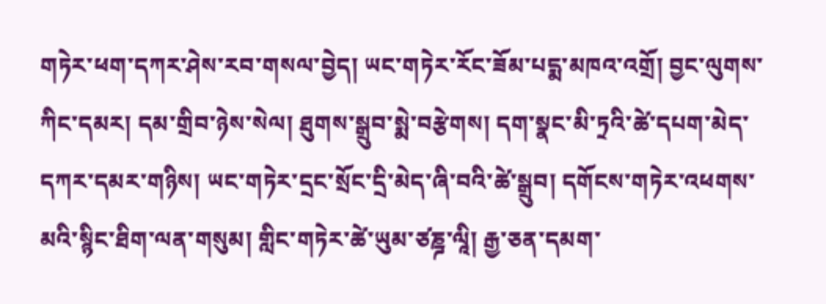གཏེར་ཕག་དཀར་ཤེས་རབ་གསལ་བྱེད། ཡང་གཏེར་རོང་ཟོམ་པདྨ་མཁའ་འགྲོ། བྱང་ལུགས་ཀིང་དམར། དམ་གྲིབ་ཉེས་སེལ། ཐུགས་སྒྲུབ་སྨེ་བརྩེགས། དག་སྣང་མི་ཏྲའི་ཚེ་དཔག་མེད་དཀར་དམར་གཉིས། ཡང་གཏེར་དྲང་སྲོང་དྲི་མེད་ཞི་བའི་ཚེ་སྒྲུབ། དགོངས་གཏེར་འཕགས་མའི་སྙིང་ཐིག་ལན་གསུམ། གླིང་གཏེར་ཚེ་ཡུམ་ཙཎྜ་ལཱི། རྒྱ་ཅན་དམག་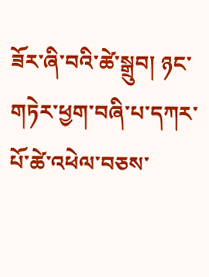ཟོར་ཞི་བའི་ཚེ་སྒྲུབ། ཉང་གཏེར་ཕྱག་བཞི་པ་དཀར་པོ་ཚེ་འཕེལ་བཅས་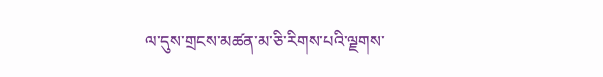ལ་དུས་གྲངས་མཚན་མ་ཅི་རིགས་པའི་ལྗགས་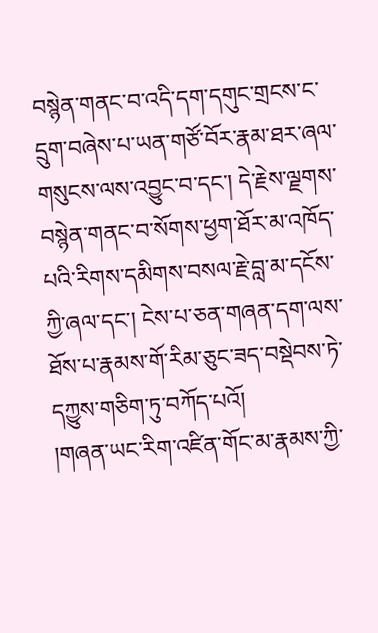བསྙེན་གནང་བ་འདི་དག་དགུང་གྲངས་ང་དྲུག་བཞེས་པ་ཡན་གཙོ་བོར་རྣམ་ཐར་ཞལ་གསུངས་ལས་འབྱུང་བ་དང་། དེ་རྗེས་ལྗགས་བསྙེན་གནང་བ་སོགས་ཕྱག་ཐོར་མ་འཁོད་པའི་རིགས་དམིགས་བསལ་རྗེ་བླ་མ་དངོས་ཀྱི་ཞལ་དང་། ངེས་པ་ཅན་གཞན་དག་ལས་ཐོས་པ་རྣམས་གོ་རིམ་ཅུང་ཟད་བསྡེབས་ཏེ་དཀྱུས་གཅིག་ཏུ་བཀོད་པའོ།
།གཞན་ཡང་རིག་འཛིན་གོང་མ་རྣམས་ཀྱི་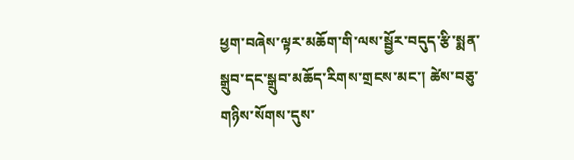ཕྱག་བཞེས་ལྟར་མཆོག་གི་ལས་སྦྱོར་བདུད་རྩི་སྨན་སྒྲུབ་དང་སྒྲུབ་མཆོད་རིགས་གྲངས་མང་། ཚེས་བཅུ་གཉིས་སོགས་དུས་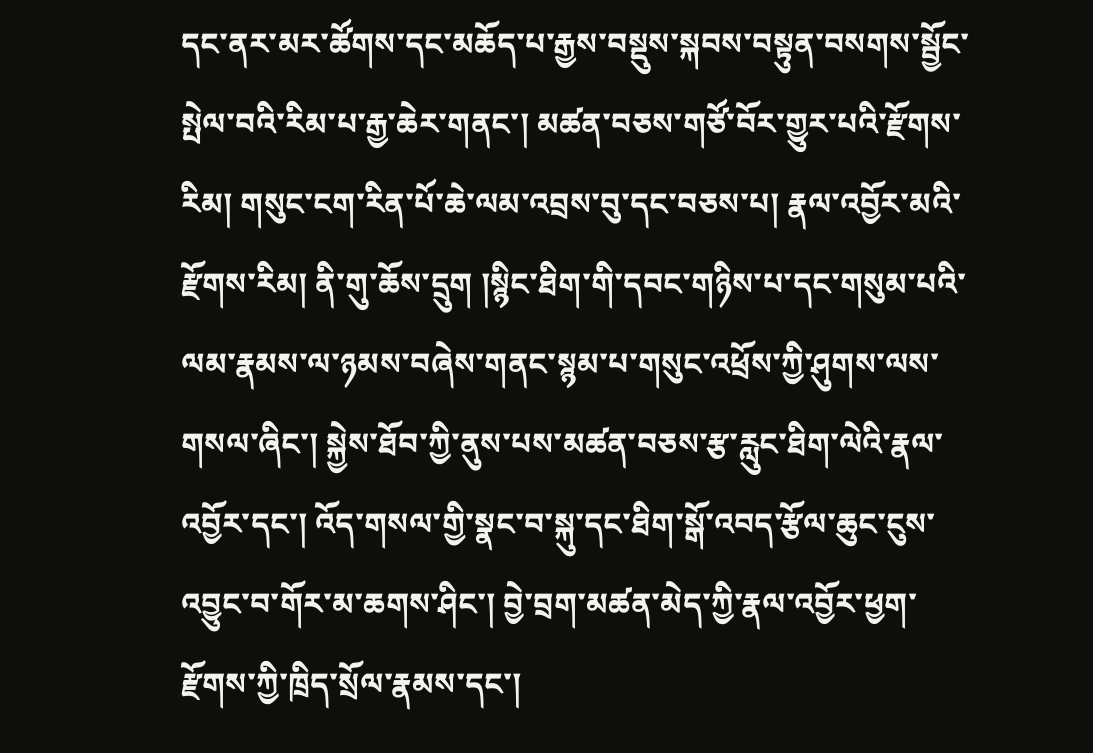དང་ནར་མར་ཚོགས་དང་མཆོད་པ་རྒྱས་བསྡུས་སྐབས་བསྟུན་བསགས་སྦྱོང་སྤེལ་བའི་རིམ་པ་རྒྱ་ཆེར་གནང་། མཚན་བཅས་གཙོ་བོར་གྱུར་པའི་རྫོགས་རིམ། གསུང་ངག་རིན་པོ་ཆེ་ལམ་འབྲས་བུ་དང་བཅས་པ། རྣལ་འབྱོར་མའི་རྫོགས་རིམ། ནི་གུ་ཆོས་དྲུག །སྙིང་ཐིག་གི་དབང་གཉིས་པ་དང་གསུམ་པའི་ལམ་རྣམས་ལ་ཉམས་བཞེས་གནང་སྙམ་པ་གསུང་འཕྲོས་ཀྱི་ཤུགས་ལས་གསལ་ཞིང་། སྐྱེས་ཐོབ་ཀྱི་ནུས་པས་མཚན་བཅས་རྩ་རླུང་ཐིག་ལེའི་རྣལ་འབྱོར་དང་། འོད་གསལ་གྱི་སྣང་བ་སྐུ་དང་ཐིག་སྒོ་འབད་རྩོལ་ཆུང་ངུས་འབྱུང་བ་གོར་མ་ཆགས་ཤིང་། བྱེ་བྲག་མཚན་མེད་ཀྱི་རྣལ་འབྱོར་ཕྱག་རྫོགས་ཀྱི་ཁྲིད་སྲོལ་རྣམས་དང་།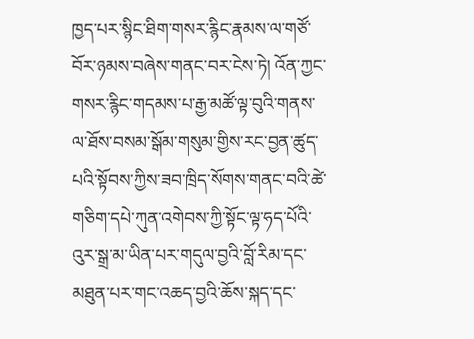ཁྱད་པར་སྙིང་ཐིག་གསར་རྙིང་རྣམས་ལ་གཙོ་བོར་ཉམས་བཞེས་གནང་བར་ངེས་ཏེ། འོན་ཀྱང་གསར་རྙིང་གདམས་པ་རྒྱ་མཚོ་ལྟ་བུའི་གནས་ལ་ཐོས་བསམ་སྒོམ་གསུམ་གྱིས་རང་བྱན་ཚུད་པའི་སྟོབས་ཀྱིས་ཟབ་ཁྲིད་སོགས་གནང་བའི་ཚེ་གཅིག་དཔེ་ཀུན་འགེབས་ཀྱི་སྟོང་ལྟ་ཧད་པོའི་འུར་སྒྲ་མ་ཡིན་པར་གདུལ་བྱའི་བློ་རིམ་དང་མཐུན་པར་གང་འཆད་བྱའི་ཆོས་སྐད་དང་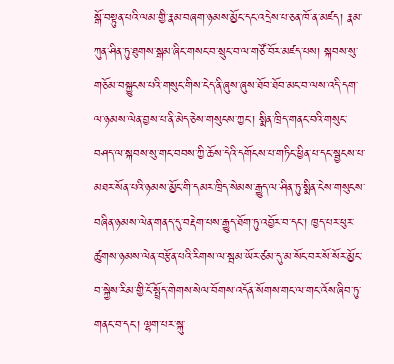སྒོ་བསྟུན་པའི་ལམ་གྱི་རྣམ་བཞག་ཉམས་མྱོང་དང་འདྲེས་པ་ཅན་ཁོ་ན་མཛད། རྣམ་ཀུན་ཤིན་ཏུ་ཐུགས་སྒམ་ཞིང་གསང་བ་སྲུང་བ་ལ་གཙོ་བོར་མཛད་པས། སྐབས་སུ་གཅོམ་བསྐྱུངས་པའི་གསུང་གིས་ངེད་ནི་ཞུས་ཞུས་ཐོབ་ཐོབ་མང་བ་ལས་འདི་དག་ལ་ཉམས་ལེན་བྱས་པ་ནི་མེད་ཅེས་གསུངས་ཀྱང་། སྨིན་ཁྲིད་གནང་བའི་གསུང་བཤད་ལ་སྐབས་སུ་གང་བབས་ཀྱི་ཆོས་དེའི་དགོངས་པ་གཏིང་ཕྱིན་པ་དང་སྦྱངས་པ་མཐར་སོན་པའི་ཉམས་མྱོང་གི་དམར་ཁྲིད་སེམས་རྒྱུད་ལ་ཤིན་ཏུ་སྨིན་ངེས་གསུངས་བཞིན་ཉམས་ལེན་གནད་དུ་བརྡེག་པས་རྒྱུད་ཐོག་ཏུ་འབྱོར་བ་དང་། ཁྱད་པར་ཕུར་ཚུགས་ཉམས་ལེན་བརྩོན་པའི་རིགས་ལ་སྦམ་ཡོར་ཙམ་དུ་མ་སོང་བར་སོ་སོར་མྱོང་བ་སྐྱེས་རིམ་གྱི་ངོ་སྤྲོད་གེགས་སེལ་བོགས་འདོན་སོགས་གང་ལ་གང་འོས་ཞིབ་ཏུ་གནང་བ་དང་། ལྷག་པར་སྐུ་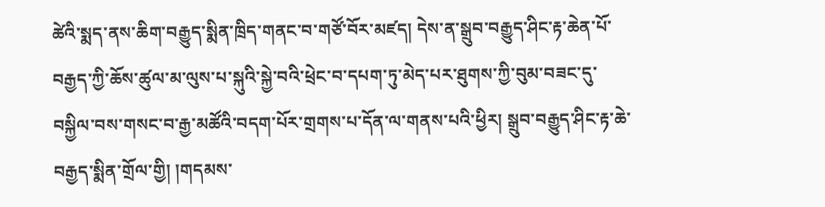ཚེའི་སྨད་ནས་ཆིག་བརྒྱུད་སྨིན་ཁྲིད་གནང་བ་གཙོ་བོར་མཛད། དེས་ན་སྒྲུབ་བརྒྱུད་ཤིང་རྟ་ཆེན་པོ་བརྒྱད་ཀྱི་ཆོས་ཚུལ་མ་ལུས་པ་སྐུའི་སྐྱེ་བའི་ཕྲེང་བ་དཔག་ཏུ་མེད་པར་ཐུགས་ཀྱི་བུམ་བཟང་དུ་བསྐྱིལ་བས་གསང་བ་རྒྱ་མཚོའི་བདག་པོར་གྲགས་པ་དོན་ལ་གནས་པའི་ཕྱིར། སྒྲུབ་བརྒྱུད་ཤིང་རྟ་ཆེ་བརྒྱད་སྨིན་གྲོལ་གྱི། །གདམས་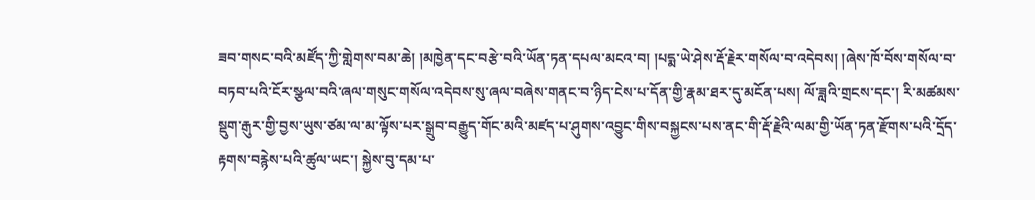ཟབ་གསང་བའི་མཛོད་ཀྱི་གླེགས་བམ་ཆེ། །མཁྱེན་དང་བརྩེ་བའི་ཡོན་ཏན་དཔལ་མངའ་བ། །པདྨ་ཡེ་ཤེས་རྡོ་རྗེར་གསོལ་བ་འདེབས། །ཞེས་ཁོ་བོས་གསོལ་བ་བཏབ་པའི་ངོར་སྩལ་བའི་ཞལ་གསུང་གསོལ་འདེབས་སུ་ཞལ་བཞེས་གནང་བ་ཉིད་ངེས་པ་དོན་གྱི་རྣམ་ཐར་དུ་མངོན་པས། ལོ་ཟླའི་གྲངས་དང་། རི་མཚམས་སྡུག་རྒུར་གྱི་བྱས་ཡུས་ཙམ་ལ་མ་ལྟོས་པར་སྒྲུབ་བརྒྱུད་གོང་མའི་མཛད་པ་ཤུགས་འབྱུང་གིས་བསྐྱངས་པས་ནང་གི་རྡོ་རྗེའི་ལམ་གྱི་ཡོན་ཏན་རྫོགས་པའི་དྲོད་རྟགས་བརྙེས་པའི་ཚུལ་ཡང་། སྐྱེས་བུ་དམ་པ་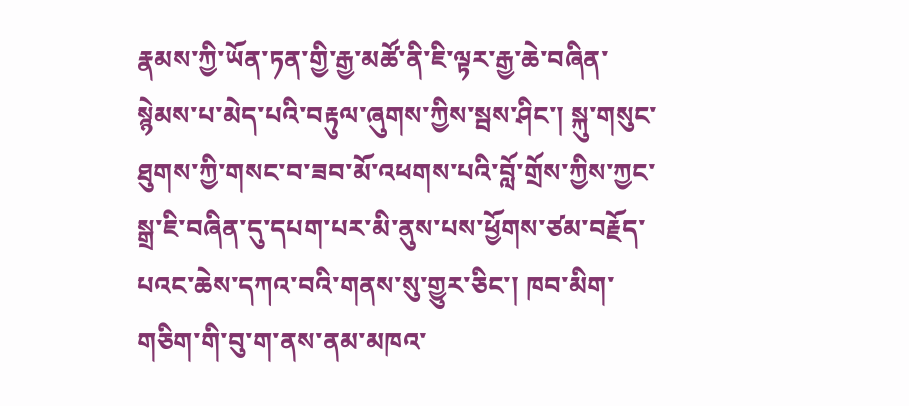རྣམས་ཀྱི་ཡོན་ཏན་གྱི་རྒྱ་མཚོ་ནི་ཇི་ལྟར་རྒྱ་ཆེ་བཞིན་སྙེམས་པ་མེད་པའི་བརྟུལ་ཞུགས་ཀྱིས་སྦས་ཤིང་། སྐུ་གསུང་ཐུགས་ཀྱི་གསང་བ་ཟབ་མོ་འཕགས་པའི་བློ་གྲོས་ཀྱིས་ཀྱང་སྒྲ་ཇི་བཞིན་དུ་དཔག་པར་མི་ནུས་པས་ཕྱོགས་ཙམ་བརྗོད་པའང་ཆེས་དཀའ་བའི་གནས་སུ་གྱུར་ཅིང་། ཁབ་མིག་གཅིག་གི་བུ་ག་ནས་ནམ་མཁའ་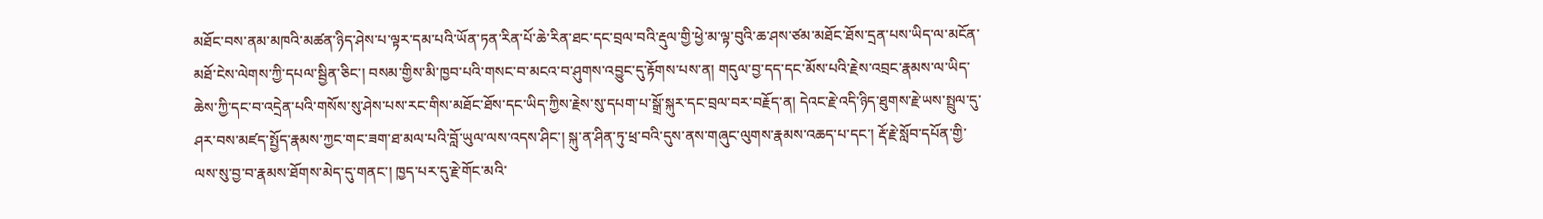མཐོང་བས་ནམ་མཁའི་མཚན་ཉིད་ཤེས་པ་ལྟར་དམ་པའི་ཡོན་ཏན་རིན་པོ་ཆེ་རིན་ཐང་དང་བྲལ་བའི་རྡུལ་གྱི་ཕྱེ་མ་ལྟ་བུའི་ཆ་ཤས་ཙམ་མཐོང་ཐོས་དྲན་པས་ཡིད་ལ་མངོན་མཐོ་ངེས་ལེགས་ཀྱི་དཔལ་སྦྱིན་ཅིང་། བསམ་གྱིས་མི་ཁྱབ་པའི་གསང་བ་མངའ་བ་ཤུགས་འབྱུང་དུ་རྟོགས་པས་ན། གདུལ་བྱ་དད་དང་མོས་པའི་རྗེས་འབྲང་རྣམས་ལ་ཡིད་ཆེས་ཀྱི་དང་བ་འདྲེན་པའི་གསོས་སུ་ཤེས་པས་རང་གིས་མཐོང་ཐོས་དང་ཡིད་ཀྱིས་རྗེས་སུ་དཔག་པ་སྒྲོ་སྐུར་དང་བྲལ་བར་བརྗོད་ན། དེའང་རྗེ་འདི་ཉིད་ཐུགས་རྗེ་ཡས་སྤྲུལ་དུ་ཤར་བས་མཛད་སྤྱོད་རྣམས་ཀྱང་གང་ཟག་ཐ་མལ་པའི་བློ་ཡུལ་ལས་འདས་ཤིང་། སྐུ་ན་ཤིན་ཏུ་ཕྲ་བའི་དུས་ནས་གཞུང་ལུགས་རྣམས་འཆད་པ་དང་། རྡོ་རྗེ་སློབ་དཔོན་གྱི་ལས་སུ་བྱ་བ་རྣམས་ཐོགས་མེད་དུ་གནང་། ཁྱད་པར་དུ་རྗེ་གོང་མའི་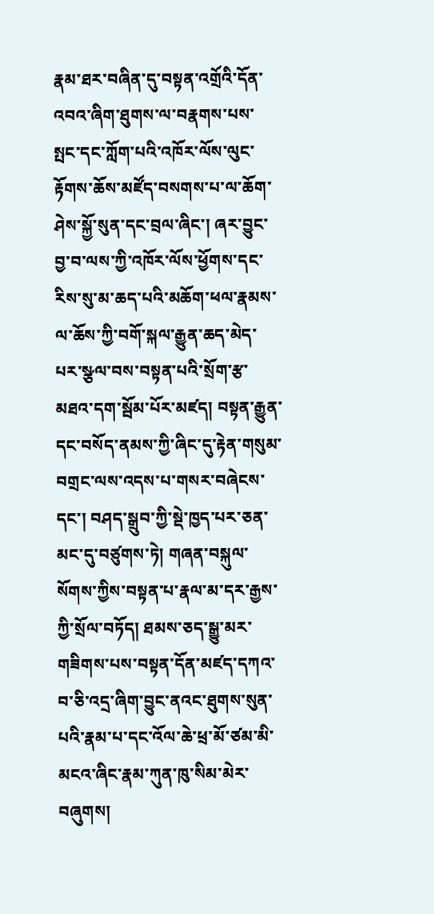རྣམ་ཐར་བཞིན་དུ་བསྟན་འགྲོའི་དོན་འབའ་ཞིག་ཐུགས་ལ་བརྣགས་པས་སྤང་དང་ཀློག་པའི་འཁོར་ལོས་ལུང་རྟོགས་ཆོས་མཛོད་བསགས་པ་ལ་ཆོག་ཤེས་སྐྱོ་སུན་དང་བྲལ་ཞིང་། ཞར་བྱུང་བྱ་བ་ལས་ཀྱི་འཁོར་ལོས་ཕྱོགས་དང་རིས་སུ་མ་ཆད་པའི་མཆོག་ཕལ་རྣམས་ལ་ཆོས་ཀྱི་བགོ་སྐལ་རྒྱུན་ཆད་མེད་པར་སྩལ་བས་བསྟན་པའི་སྲོག་རྩ་མཐའ་དག་སྦོམ་པོར་མཛད། བསྟན་རྒྱུན་དང་བསོད་ནམས་ཀྱི་ཞིང་དུ་རྟེན་གསུམ་བགྲང་ལས་འདས་པ་གསར་བཞེངས་དང་། བཤད་སྒྲུབ་ཀྱི་སྡེ་ཁྱད་པར་ཅན་མང་དུ་བཙུགས་ཏེ། གཞན་བསྐུལ་སོགས་ཀྱིས་བསྟན་པ་རྣལ་མ་དར་རྒྱས་ཀྱི་སྲོལ་བཏོད། ཐམས་ཅད་སྒྱུ་མར་གཟིགས་པས་བསྟན་དོན་མཛད་དཀའ་བ་ཅི་འདྲ་ཞིག་བྱུང་ནའང་ཐུགས་སུན་པའི་རྣམ་པ་དང་འོལ་ཆེ་ཕྲ་མོ་ཙམ་མི་མངའ་ཞིང་རྣམ་ཀུན་ཁུ་སིམ་མེར་བཞུགས།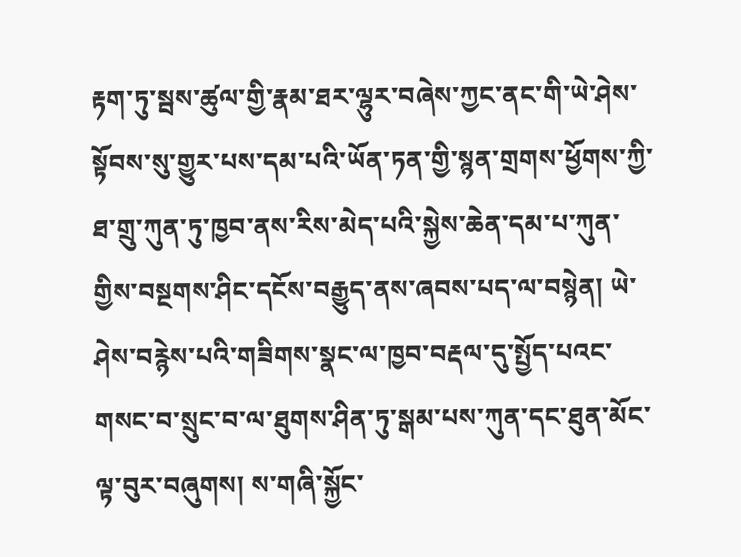རྟག་ཏུ་སྦས་ཚུལ་གྱི་རྣམ་ཐར་ལྷུར་བཞེས་ཀྱང་ནང་གི་ཡེ་ཤེས་སྟོབས་སུ་གྱུར་པས་དམ་པའི་ཡོན་ཏན་གྱི་སྙན་གྲགས་ཕྱོགས་ཀྱི་ཐ་གྲུ་ཀུན་ཏུ་ཁྱབ་ནས་རིས་མེད་པའི་སྐྱེས་ཆེན་དམ་པ་ཀུན་གྱིས་བསྔགས་ཤིང་དངོས་བརྒྱུད་ནས་ཞབས་པད་ལ་བསྙེན། ཡེ་ཤེས་བརྙེས་པའི་གཟིགས་སྣང་ལ་ཁྱབ་བརྡལ་དུ་སྤྱོད་པའང་གསང་བ་སྲུང་བ་ལ་ཐུགས་ཤིན་ཏུ་སྒམ་པས་ཀུན་དང་ཐུན་མོང་ལྟ་བུར་བཞུགས། ས་གཞི་སྐྱོང་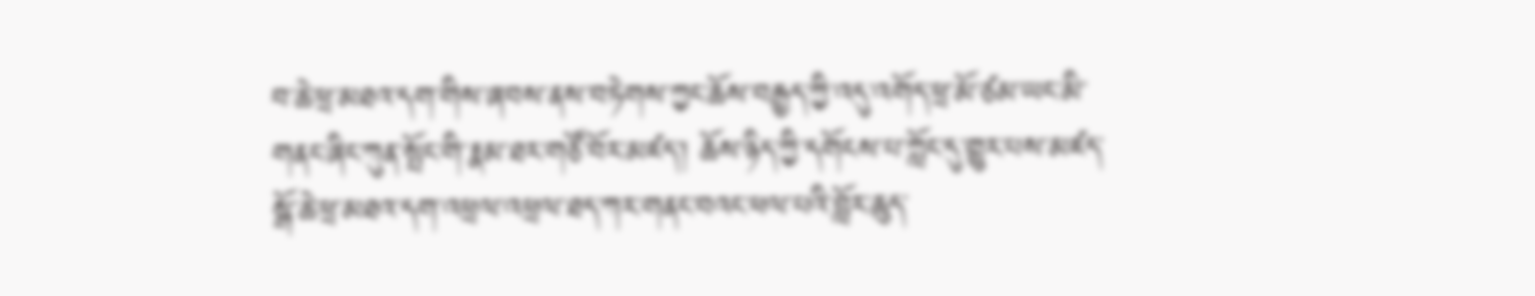བ་ཆེ་ཕྲ་མཐའ་དག་གིས་ཞབས་ནས་བཏེགས་ཀྱང་ཆོས་བརྒྱད་ཀྱི་འདུ་འགོད་ཕྲ་མོ་ཙམ་ཡང་མི་གནང་ཞིང་ཀུན་སྤོང་གི་རྣམ་ཐར་གཙོ་བོར་མཛད་། ཆོས་ཉིད་ཀྱི་དགོངས་པ་ཀློང་དུ་གྱུར་པས་མཛད་སྒོ་ཆེ་ཕྲ་མཐའ་དག་འཕྲལ་འཕྲལ་ཐད་ཀར་གནང་བའང་ཕལ་པའི་བློར་ཆུད་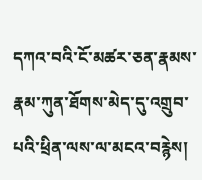དཀའ་བའི་ངོ་མཚར་ཅན་རྣམས་རྣམ་ཀུན་ཐོགས་མེད་དུ་འགྲུབ་པའི་ཕྲིན་ལས་ལ་མངའ་བརྙེས།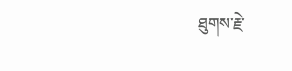ཐུགས་རྗེ་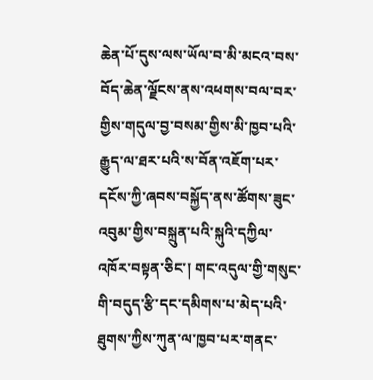ཆེན་པོ་དུས་ལས་ཡོལ་བ་མི་མངའ་བས་བོད་ཆེན་ལྗོངས་ནས་འཕགས་བལ་བར་གྱིས་གདུལ་བྱ་བསམ་གྱིས་མི་ཁྱབ་པའི་རྒྱུད་ལ་ཐར་པའི་ས་བོན་འཇོག་པར་དངོས་ཀྱི་ཞབས་བསྐྱོད་ནས་ཚོགས་ཟུང་འབུམ་གྱིས་བསྐྲུན་པའི་སྐུའི་དཀྱིལ་འཁོར་བསྟན་ཅིང་། གང་འདུལ་གྱི་གསུང་གི་བདུད་རྩི་དང་དམིགས་པ་མེད་པའི་ཐུགས་ཀྱིས་ཀུན་ལ་ཁྱབ་པར་གནང་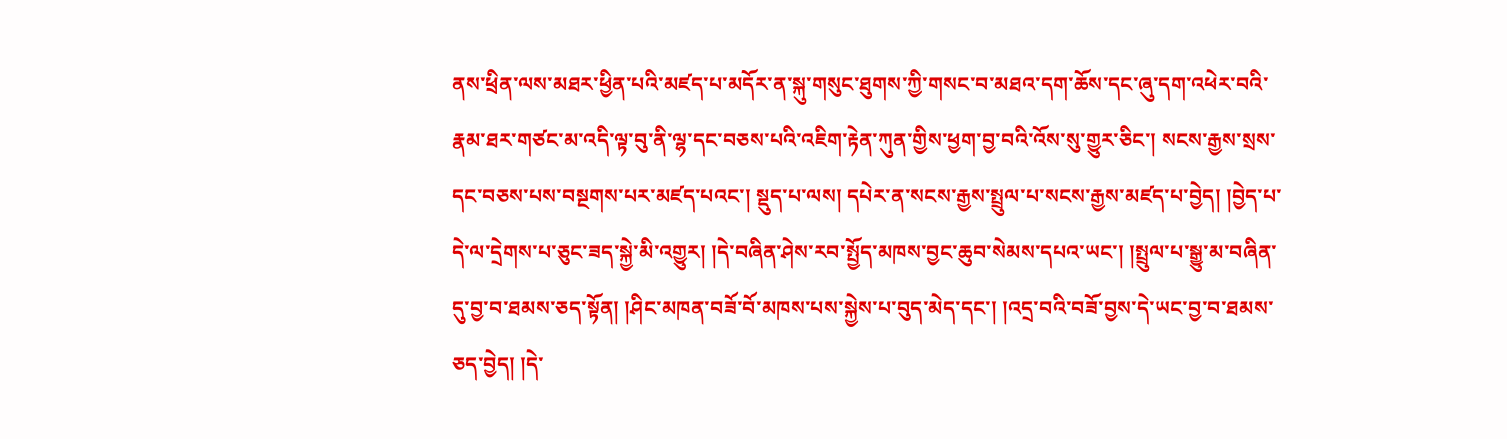ནས་ཕྲིན་ལས་མཐར་ཕྱིན་པའི་མཛད་པ་མདོར་ན་སྐུ་གསུང་ཐུགས་ཀྱི་གསང་བ་མཐའ་དག་ཆོས་དང་ཞུ་དག་འཕེར་བའི་རྣམ་ཐར་གཙང་མ་འདི་ལྟ་བུ་ནི་ལྷ་དང་བཅས་པའི་འཇིག་རྟེན་ཀུན་གྱིས་ཕྱག་བྱ་བའི་འོས་སུ་གྱུར་ཅིང་། སངས་རྒྱས་སྲས་དང་བཅས་པས་བསྔགས་པར་མཛད་པའང་། སྡུད་པ་ལས། དཔེར་ན་སངས་རྒྱས་སྤྲུལ་པ་སངས་རྒྱས་མཛད་པ་བྱེད། །བྱེད་པ་དེ་ལ་དྲེགས་པ་ཅུང་ཟད་སྐྱེ་མི་འགྱུར། །དེ་བཞིན་ཤེས་རབ་སྤྱོད་མཁས་བྱང་ཆུབ་སེམས་དཔའ་ཡང་། །སྤྲུལ་པ་སྒྱུ་མ་བཞིན་དུ་བྱ་བ་ཐམས་ཅད་སྟོན། །ཤིང་མཁན་བཟོ་བོ་མཁས་པས་སྐྱེས་པ་བུད་མེད་དང་། །འདྲ་བའི་བཟོ་བྱས་དེ་ཡང་བྱ་བ་ཐམས་ཅད་བྱེད། །དེ་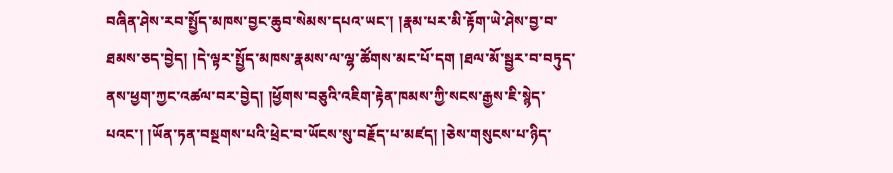བཞིན་ཤེས་རབ་སྤྱོད་མཁས་བྱང་ཆུབ་སེམས་དཔའ་ཡང་། །རྣམ་པར་མི་རྟོག་ཡེ་ཤེས་བྱ་བ་ཐམས་ཅད་བྱེད། །དེ་ལྟར་སྤྱོད་མཁས་རྣམས་ལ་ལྷ་ཚོགས་མང་པོ་དག །ཐལ་མོ་སྦྱར་བ་བཏུད་ནས་ཕྱག་ཀྱང་འཚལ་བར་བྱེད། །ཕྱོགས་བཅུའི་འཇིག་རྟེན་ཁམས་ཀྱི་སངས་རྒྱས་ཇི་སྙེད་པའང་། །ཡོན་ཏན་བསྔགས་པའི་ཕྲེང་བ་ཡོངས་སུ་བརྗོད་པ་མཛད། །ཅེས་གསུངས་པ་ཉིད་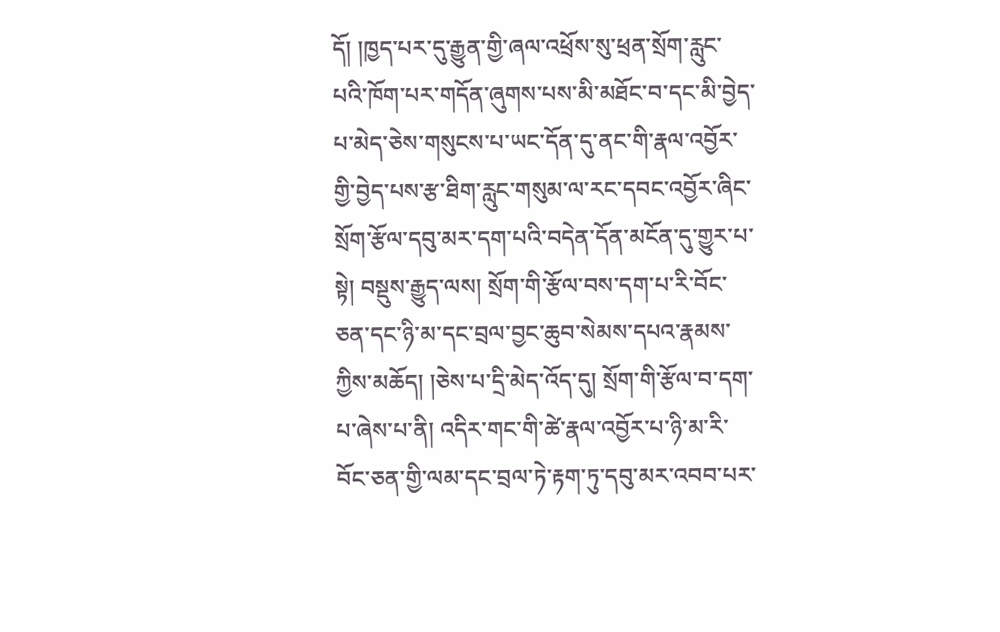དོ། །ཁྱད་པར་དུ་རྒྱུན་གྱི་ཞལ་འཕྲོས་སུ་ཕྲན་སྲོག་རླུང་པའི་ཁོག་པར་གདོན་ཞུགས་པས་མི་མཐོང་བ་དང་མི་བྱེད་པ་མེད་ཅེས་གསུངས་པ་ཡང་དོན་དུ་ནང་གི་རྣལ་འབྱོར་གྱི་བྱེད་པས་རྩ་ཐིག་རླུང་གསུམ་ལ་རང་དབང་འབྱོར་ཞིང་སྲོག་རྩོལ་དབུ་མར་དག་པའི་བདེན་དོན་མངོན་དུ་གྱུར་པ་སྟེ། བསྡུས་རྒྱུད་ལས། སྲོག་གི་རྩོལ་བས་དག་པ་རི་བོང་ཅན་དང་ཉི་མ་དང་བྲལ་བྱང་ཆུབ་སེམས་དཔའ་རྣམས་ཀྱིས་མཆོད། །ཅེས་པ་དྲི་མེད་འོད་དུ། སྲོག་གི་རྩོལ་བ་དག་པ་ཞེས་པ་ནི། འདིར་གང་གི་ཚེ་རྣལ་འབྱོར་པ་ཉི་མ་རི་བོང་ཅན་གྱི་ལམ་དང་བྲལ་ཏེ་རྟག་ཏུ་དབུ་མར་འབབ་པར་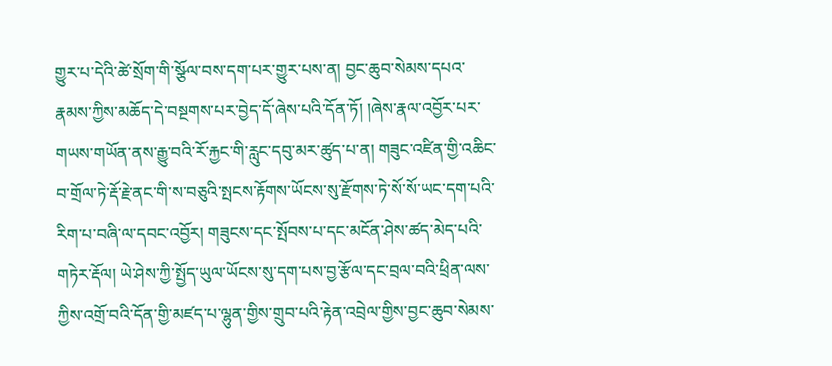གྱུར་པ་དེའི་ཚེ་སྲོག་གི་སྩོལ་བས་དག་པར་གྱུར་པས་ན། བྱང་ཆུབ་སེམས་དཔའ་རྣམས་ཀྱིས་མཆོད་དེ་བསྔགས་པར་བྱེད་དོ་ཞེས་པའི་དོན་ཏོ། །ཞེས་རྣལ་འབྱོར་པར་གཡས་གཡོན་ནས་རྒྱུ་བའི་རོ་རྐྱང་གི་རླུང་དབུ་མར་ཚུད་པ་ན། གཟུང་འཛིན་གྱི་འཆིང་བ་གྲོལ་ཏེ་རྡོ་རྗེ་ནང་གི་ས་བཅུའི་སྤངས་རྟོགས་ཡོངས་སུ་རྫོགས་ཏེ་སོ་སོ་ཡང་དག་པའི་རིག་པ་བཞི་ལ་དབང་འབྱོར། གཟུངས་དང་སྤོབས་པ་དང་མངོན་ཤེས་ཚད་མེད་པའི་གཏེར་རྡོལ། ཡེ་ཤེས་ཀྱི་སྤྱོད་ཡུལ་ཡོངས་སུ་དག་པས་བྱ་རྩོལ་དང་བྲལ་བའི་ཕྲིན་ལས་ཀྱིས་འགྲོ་བའི་དོན་གྱི་མཛད་པ་ལྷུན་གྱིས་གྲུབ་པའི་རྟེན་འབྲེལ་གྱིས་བྱང་ཆུབ་སེམས་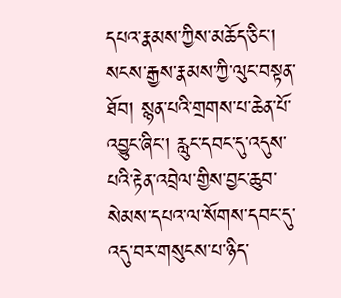དཔའ་རྣམས་ཀྱིས་མཆོད་ཅིང་། སངས་རྒྱས་རྣམས་ཀྱི་ལུང་བསྟན་ཐོབ། སྙན་པའི་གྲགས་པ་ཆེན་པོ་འབྱུང་ཞིང་། རླུང་དབང་དུ་འདུས་པའི་རྟེན་འབྲེལ་གྱིས་བྱང་ཆུབ་སེམས་དཔའ་ལ་སོགས་དབང་དུ་འདུ་བར་གསུངས་པ་ཉིད་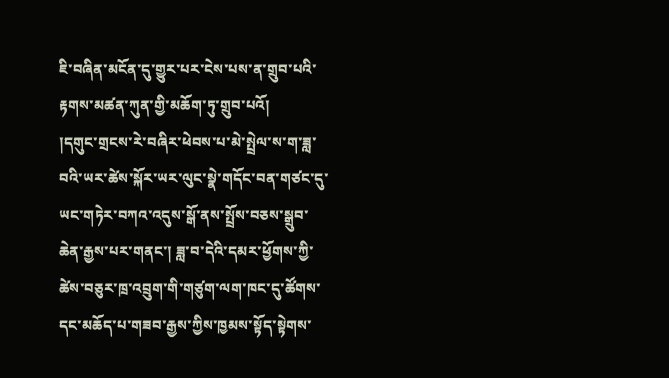ཇི་བཞིན་མངོན་དུ་གྱུར་པར་ངེས་པས་ན་གྲུབ་པའི་རྟགས་མཚན་ཀུན་གྱི་མཆོག་ཏུ་གྲུབ་པའོ།
།དགུང་གྲངས་རེ་བཞིར་ཕེབས་པ་མེ་སྤྲེལ་ས་ག་ཟླ་བའི་ཡར་ཚེས་སྐོར་ཡར་ལུང་སྣེ་གདོང་བན་གཙང་དུ་ཡང་གཏེར་བཀའ་འདུས་སྒོ་ནས་སྤྲོས་བཅས་སྒྲུབ་ཆེན་རྒྱས་པར་གནང་། ཟླ་བ་དེའི་དམར་ཕྱོགས་ཀྱི་ཚེས་བཅུར་ཁྲ་འབྲུག་གི་གཙུག་ལག་ཁང་དུ་ཚོགས་དང་མཆོད་པ་གཟབ་རྒྱས་ཀྱིས་ཁྱམས་སྟོད་སྟེགས་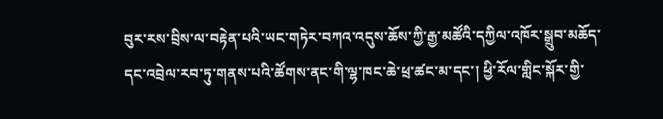བུར་རས་བྲིས་ལ་བརྟེན་པའི་ཡང་གཏེར་བཀའ་འདུས་ཆོས་ཀྱི་རྒྱ་མཚོའི་དཀྱིལ་འཁོར་སྒྲུབ་མཆོད་དང་འབྲེལ་རབ་ཏུ་གནས་པའི་ཚོགས་ནང་གི་ལྷ་ཁང་ཆེ་ཕྲ་ཚང་མ་དང་། ཕྱི་རོལ་གླིང་སྐོར་གྱི་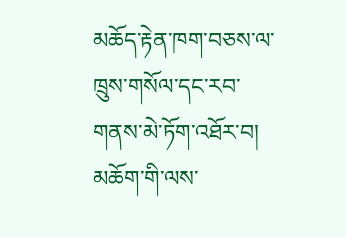མཆོད་རྟེན་ཁག་བཅས་ལ་ཁྲུས་གསོལ་དང་རབ་གནས་མེ་ཏོག་འཐོར་བ། མཆོག་གི་ལས་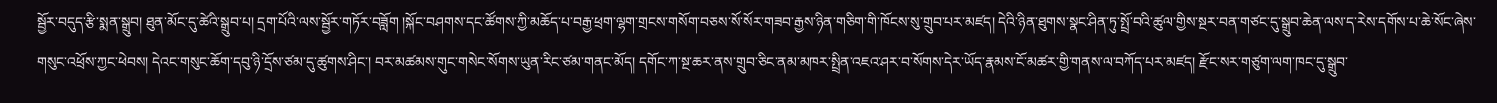སྦྱོར་བདུད་རྩི་སྨན་སྒྲུབ། ཐུན་མོང་དུ་ཚེའི་སྒྲུབ་པ། དྲག་པོའི་ལས་སྦྱོར་གཏོར་བཟློག །སྐོང་བཤགས་དང་ཚོགས་ཀྱི་མཆོད་པ་བརྒྱ་ཕྲག་ལྷག་གྲངས་གསོག་བཅས་སོ་སོར་གཟབ་རྒྱས་ཉིན་གཅིག་གི་ཁོངས་སུ་གྲུབ་པར་མཛད། དེའི་ཉིན་ཐུགས་སྣང་ཤིན་ཏུ་སྤྲོ་བའི་ཚུལ་གྱིས་སྔར་བན་གཙང་དུ་སྒྲུབ་ཆེན་ལས་ད་རེས་དགོས་པ་ཆེ་སོང་ཞེས་གསུང་འཕྲོས་ཀྱང་ཕེབས། དེའང་གསུང་ཆོག་དབུ་ཉི་དྲོས་ཙམ་དུ་ཚུགས་ཤིང་། བར་མཚམས་གུང་གསེང་སོགས་ཡུན་རིང་ཙམ་གནང་མོད། དགོང་ཀ་སྔ་ཆར་ནས་གྲུབ་ཅིང་ནམ་མཁར་སྤྲིན་འཇའ་ཤར་བ་སོགས་དེར་ཡོད་རྣམས་ངོ་མཚར་གྱི་གནས་ལ་བཀོད་པར་མཛད། རྫོང་སར་གཙུག་ལག་ཁང་དུ་སྒྲུབ་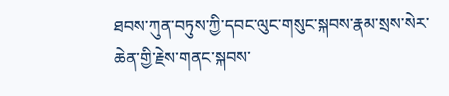ཐབས་ཀུན་བཏུས་ཀྱི་དབང་ལུང་གསུང་སྐབས་རྣམ་སྲས་སེར་ཆེན་གྱི་རྗེས་གནང་སྐབས་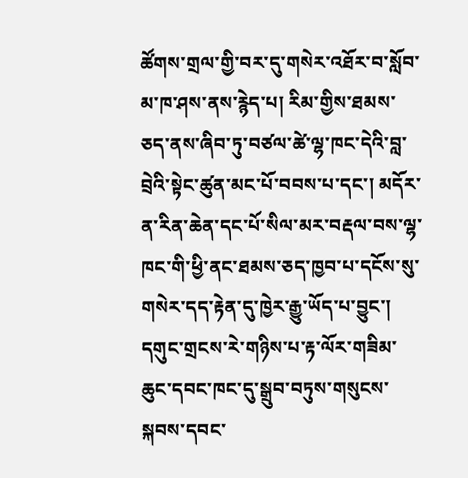ཚོགས་གྲལ་གྱི་བར་དུ་གསེར་འཐོར་བ་སློབ་མ་ཁ་ཤས་ནས་རྙེད་པ། རིམ་གྱིས་ཐམས་ཅད་ནས་ཞིབ་ཏུ་བཙལ་ཚེ་ལྷ་ཁང་དེའི་བླ་བྲེའི་སྟེང་ཚུན་མང་པོ་བབས་པ་དང་། མདོར་ན་རིན་ཆེན་དང་པོ་སིལ་མར་བརྡལ་བས་ལྷ་ཁང་གི་ཕྱི་ནང་ཐམས་ཅད་ཁྱབ་པ་དངོས་སུ་གསེར་དད་རྟེན་དུ་ཁྱེར་རྒྱུ་ཡོད་པ་བྱུང་། དགུང་གྲངས་རེ་གཉིས་པ་རྟ་ལོར་གཟིམ་ཆུང་དབང་ཁང་དུ་སྒྲུབ་བཏུས་གསུངས་སྐབས་དབང་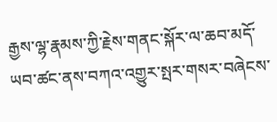རྒྱས་ལྷ་རྣམས་ཀྱི་རྗེས་གནང་སྐོར་ལ་ཆབ་མདོ་ཡབ་ཚང་ནས་བཀའ་འགྱུར་སྤར་གསར་བཞེངས་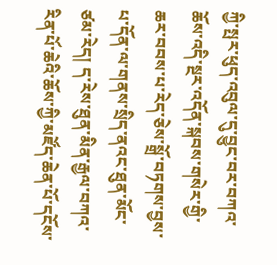ཀྱི་སྤར་ཕུད་འབུལ་དུ་བྱུང་བར་བཀའ་ཆོས་འདི་སྔར་འདོན་སྐབས་གསེར་གྱི་ཆར་བབས་པ་རེད་ཅེས་སྒྲོ་བཏགས་བྱས་པ་དོན་ལ་གནས་སྲིད་ནའང་ཐུན་མོང་ཙམ་རེད། ད་རེས་ཐུན་མིན་རྒྱལ་བཀའ་རིན་པོ་ཆེའི་ཆོས་ཀྱི་མཛོད་ཆེན་པོ་དངོས་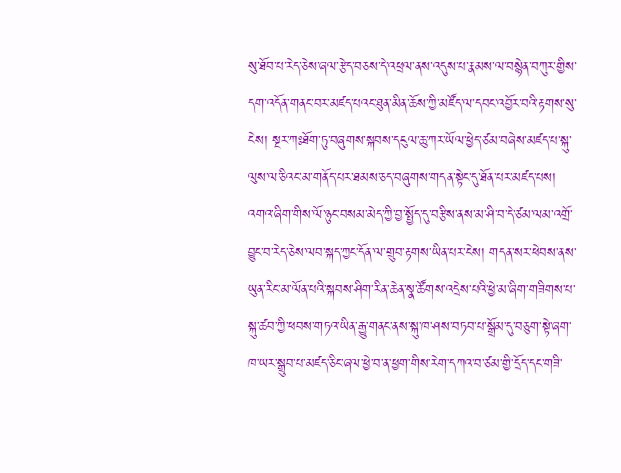སུ་ཐོབ་པ་རེད་ཅེས་ཞལ་རྩེད་བཅས་དེ་འཕྲལ་ནས་འདུས་པ་རྣམས་ལ་བསྙེན་བཀུར་གྱིས་དག་འདོན་གནང་བར་མཛད་པའང་ཐུན་མིན་ཆོས་ཀྱི་མཛོད་ལ་དབང་འབྱོར་བའི་རྟགས་སུ་ངེས། སྔར་ཀཿཐོག་ཏུ་བཞུགས་སྐབས་དངུལ་ཆུ་ཀར་ཡོལ་ཕྱེད་ཙམ་བཞེས་མཛད་པ་སྐུ་ལུས་ལ་ཅིའང་མ་གནོད་པར་ཐམས་ཅད་བཞུགས་གདན་སྟེང་དུ་ཐོན་པར་མཛད་པས། འགའ་ཞིག་གིས་ལོ་ཉུང་བསམ་མེད་ཀྱི་བྱ་སྤྱོད་དུ་བརྩིས་ནས་མ་ཤི་བ་དེ་ཙམ་ལམ་འགྲོ་བྱུང་བ་རེད་ཅེས་ལབ་སྐད་ཀྱང་དོན་ལ་གྲུབ་རྟགས་ཡིན་པར་ངེས། གདན་སར་ཕེབས་ནས་ཡུན་རིང་མ་ལོན་པའི་སྐབས་ཤིག་རིན་ཆེན་སྣ་ཚོགས་འདྲེས་པའི་ཕྱེ་མ་ཞིག་གཟིགས་པ་སྐུ་ཚབ་ཀྱི་ཕབས་གཏའ་ཡིན་རྒྱུ་གནང་ནས་སྐུ་ཁ་ཤས་བཏབ་པ་སྒྲོམ་དུ་བཅུག་སྟེ་ཞག་ཁ་ཡར་སྒྲུབ་པ་མཛད་ཅིང་ཞལ་ཕྱེ་བ་ན་ཕྱག་གིས་རེག་དཀའ་བ་ཙམ་གྱི་དྲོད་དང་གཟི་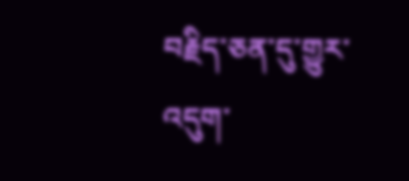བརྗིད་ཅན་དུ་གྱུར་འདུག་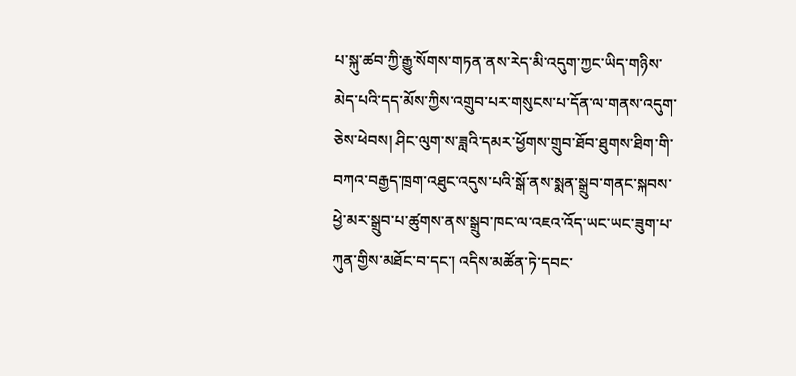པ་སྐུ་ཚབ་ཀྱི་རྒྱུ་སོགས་གཏན་ནས་རེད་མི་འདུག་ཀྱང་ཡིད་གཉིས་མེད་པའི་དད་མོས་ཀྱིས་འགྲུབ་པར་གསུངས་པ་དོན་ལ་གནས་འདུག་ཅེས་ཕེབས། ཤིང་ལུག་ས་ཟླའི་དམར་ཕྱོགས་གྲུབ་ཐོབ་ཐུགས་ཐིག་གི་བཀའ་བརྒྱད་ཁྲག་འཐུང་འདུས་པའི་སྒོ་ནས་སྨན་སྒྲུབ་གནང་སྐབས་ཕྱེ་མར་སྒྲུབ་པ་ཚུགས་ནས་སྒྲུབ་ཁང་ལ་འཇའ་འོད་ཡང་ཡང་ཟུག་པ་ཀུན་གྱིས་མཐོང་བ་དང་། འདིས་མཚོན་ཏེ་དབང་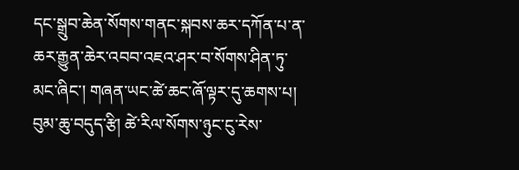དང་སྒྲུབ་ཆེན་སོགས་གནང་སྐབས་ཆར་དཀོན་པ་ན་ཆར་རྒྱུན་ཆེར་འབབ་འཇའ་ཤར་བ་སོགས་ཤིན་ཏུ་མང་ཞིང་། གཞན་ཡང་ཚེ་ཆང་ཞོ་ལྟར་དུ་ཆགས་པ། བུམ་ཆུ་བདུད་རྩི། ཚེ་རིལ་སོགས་ཉུང་ངུ་རེས་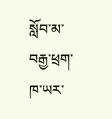སློབ་མ་བརྒྱ་ཕྲག་ཁ་ཡར་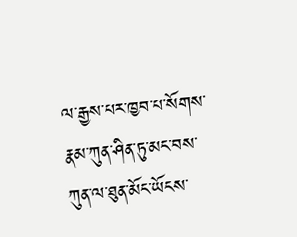ལ་རྒྱས་པར་ཁྱབ་པ་སོགས་རྣམ་ཀུན་ཤིན་ཏུ་མང་བས་ཀུན་ལ་ཐུན་མོང་ཡོངས་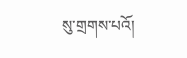སུ་གྲགས་པའོ།